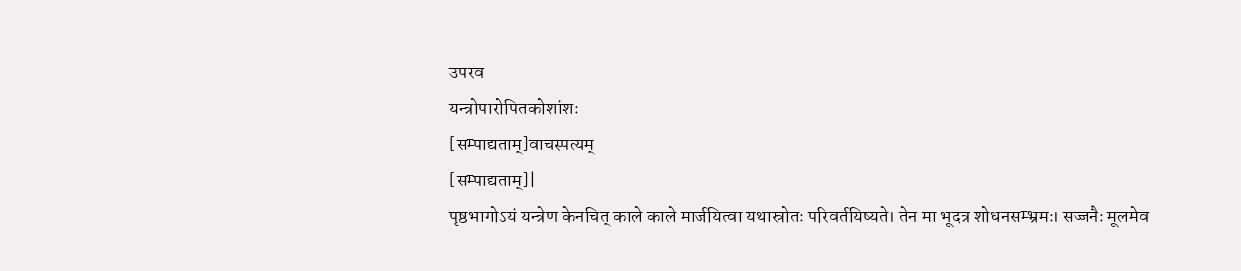उपरव
यन्त्रोपारोपितकोशांशः
[सम्पाद्यताम्]वाचस्पत्यम्
[सम्पाद्यताम्]|
पृष्ठभागोऽयं यन्त्रेण केनचित् काले काले मार्जयित्वा यथास्रोतः परिवर्तयिष्यते। तेन मा भूदत्र शोधनसम्भ्रमः। सज्जनैः मूलमेव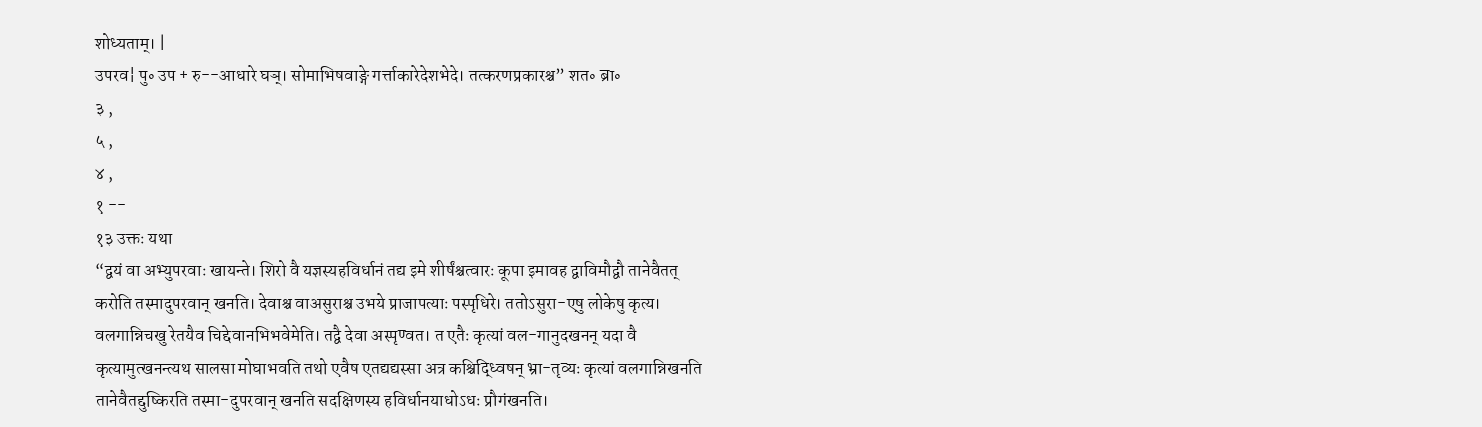शोध्यताम्। |
उपरव¦ पु॰ उप + रु--आधारे घञ्। सोमाभिषवाङ्गे गर्त्ताकारेदेशभेदे। तत्करणप्रकारश्च” शत॰ ब्रा॰
३ ,
५ ,
४ ,
१ --
१३ उक्तः यथा
“द्वयं वा अभ्युपरवाः खायन्ते। शिरो वै यज्ञस्यहविर्धानं तद्य इमे शीर्षंश्चत्वारः कूपा इमावह द्वाविमौद्वौ तानेवैतत् करोति तस्मादुपरवान् खनति। देवाश्च वाअसुराश्च उभये प्राजापत्याः पस्पृधिरे। ततोऽसुरा-एषु लोकेषु कृत्य। वलगान्निचखु रेतयैव चिद्देवानभिभवेमेति। तद्वै देवा अस्पृण्वत। त एतैः कृत्यां वल-गानुदखनन् यदा वै कृत्यामुत्खनन्त्यथ सालसा मोघाभवति तथो एवैष एतद्यद्यस्सा अत्र कश्चिद्ध्विषन् भ्रा-तृव्यः कृत्यां वलगान्निखनति तानेवैतद्दुष्किरति तस्मा-दुपरवान् खनति सदक्षिणस्य हविर्धानयाधोऽधः प्रौगंखनति।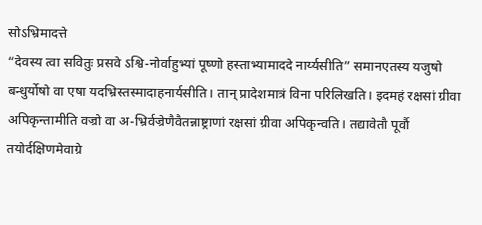सोऽभ्रिमादत्ते
“देवस्य त्वा सवितुः प्रसवे ऽश्वि-नोर्वाहुभ्यां पूष्णो हस्ताभ्यामाददे नार्य्यसीति” समानएतस्य यजुषो बन्धुर्योषो वा एषा यदभ्रिस्तस्मादाहनार्यसीति। तान् प्रादेशमात्रं विना परिलिखति। इदमहं रक्षसां ग्रीवा अपिकृन्तामीति वज्रो वा अ-भ्रिर्वज्रेणैवैतन्नाष्ट्राणां रक्षसां ग्रीवा अपिकृन्वति। तद्यावेतौ पूर्वौ तयोर्दक्षिणमेवाग्रे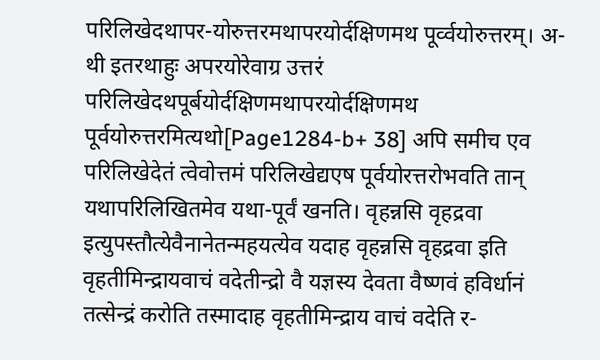परिलिखेदथापर-योरुत्तरमथापरयोर्दक्षिणमथ पूर्व्वयोरुत्तरम्। अ-थी इतरथाहुः अपरयोरेवाग्र उत्तरं परिलिखेदथपूर्बयोर्दक्षिणमथापरयोर्दक्षिणमथ पूर्वयोरुत्तरमित्यथो[Page1284-b+ 38] अपि समीच एव परिलिखेदेतं त्वेवोत्तमं परिलिखेद्यएष पूर्वयोरत्तरोभवति तान् यथापरिलिखितमेव यथा-पूर्वं खनति। वृहन्नसि वृहद्रवा इत्युपस्तौत्येवैनानेतन्महयत्येव यदाह वृहन्नसि वृहद्रवा इति वृहतीमिन्द्रायवाचं वदेतीन्द्रो वै यज्ञस्य देवता वैष्णवं हविर्धानं तत्सेन्द्रं करोति तस्मादाह वृहतीमिन्द्राय वाचं वदेति र-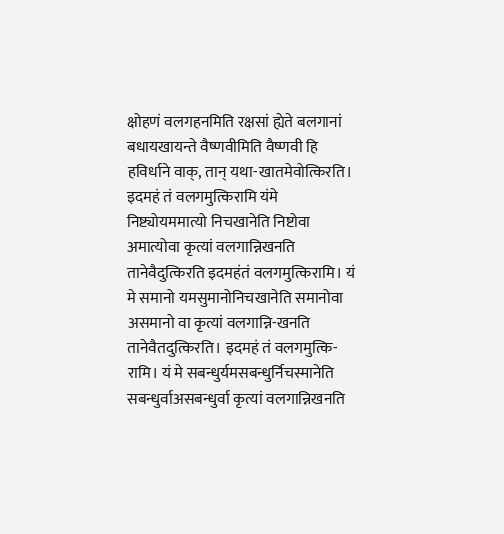क्षोहणं वलगहनमिति रक्षसां ह्येते बलगानां बधायखायन्ते वैष्णवीमिति वैष्णवी हि हविर्धाने वाक्, तान् यथा-खातमेवोत्किरति। इदमहं तं वलगमुत्किरामि यंमे निष्ट्योयममात्यो निचखानेति निष्टोवा अमात्योवा कृत्यां वलगान्निखनति तानेवैदुत्किरति इदमहंतं वलगमुत्किरामि। यं मे समानो यमसुमानोनिचखानेति समानोवा असमानो वा कृत्यां वलगान्नि-खनति तानेवैतदुत्किरति। इदमहं तं वलगमुत्कि-रामि। यं मे सबन्धुर्यमसबन्धुर्निचस्मानेति सबन्धुर्वाअसबन्धुर्वा कृत्यां वलगान्निखनति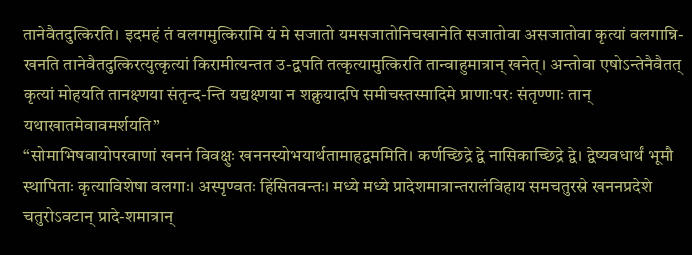तानेवैतदुत्किरति। इदमहं तं वलगमुत्किरामि यं मे सजातो यमसजातोनिचखानेति सजातोवा असजातोवा कृत्यां वलगान्नि-खनति तानेवैतदुत्किरत्युत्कृत्यां किरामीत्यन्तत उ-द्वपति तत्कृत्यामुत्किरति तान्वाहुमात्रान् खनेत्। अन्तोवा एषोऽन्तेनैवैतत् कृत्यां मोहयति तानक्ष्णया संतृन्द-न्ति यद्यक्ष्णया न शक्नुयादपि समीचस्तस्मादिमे प्राणाःपरः संतृण्णाः तान् यथाखातमेवावमर्शयति”
“सोमाभिषवायोपरवाणां खननं विवक्षुः खननस्योभयार्थतामाहद्वममिति। कर्णच्छिद्रे द्वे नासिकाच्छिद्रे द्वे। द्वेष्यवधार्थं भूमौ स्थापिताः कृत्याविशेषा वलगाः। अस्पृण्वतः हिंसितवन्तः। मध्ये मध्ये प्रादेशमात्रान्तरालंविहाय समचतुरस्रे खननप्रदेशे चतुरोऽवटान् प्रादे-शमात्रान्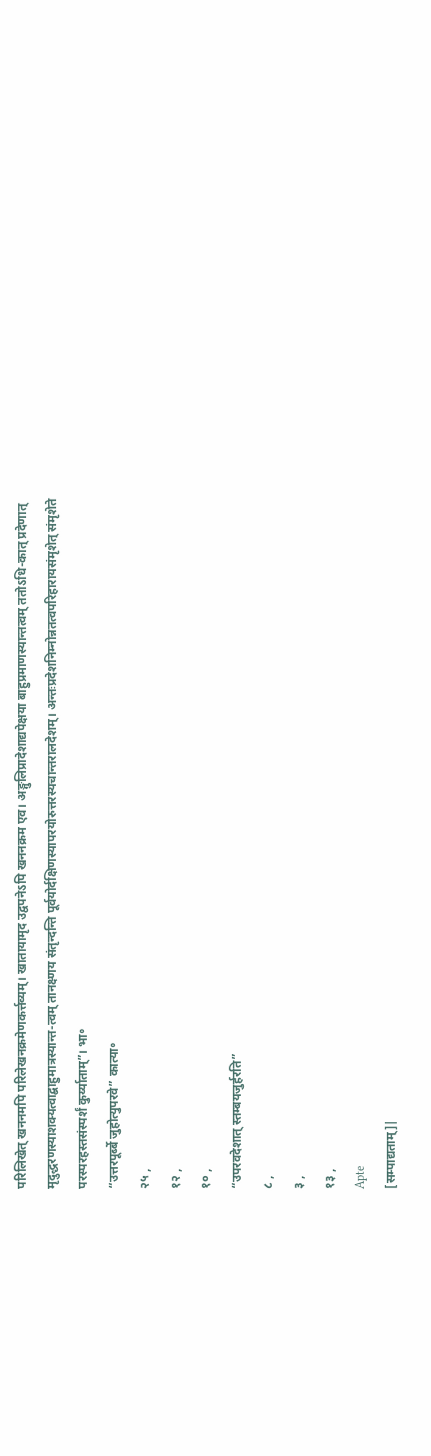परिलिखेत् खननमपि परिलेखनक्रमेणकर्त्तव्यम्। खातायामृद उद्वपनेऽपि खननक्रम एव। अङ्गुलिप्रादेशाद्यपेक्षया बाहुप्रमाणस्यान्तत्वम् ततोऽधि-कात् प्रदेणात् मृदुद्धरणस्याशक्यत्वाद्बाहुमात्रस्यान्त-त्वम् तानक्ष्णय संतृन्दन्ति पूर्वयोर्दक्षिणस्यापरयोरुत्तरस्यचान्तरालदेशम्। अन्तःप्रदेशनिम्नोन्नतत्वपरिहारायसंमृशेत् संमृशेते परस्परहस्तसंस्पर्शं कुर्य्याताम्”। भा॰
“उत्तरपूर्ब्बे जुहोत्युपरवे” कात्या॰
२५ ,
१२ ,
१० ,
“उपरवदेशात् स्तम्बयजुर्हरति”
८ ,
३ ,
१३ ,
Apte
[सम्पाद्यताम्]|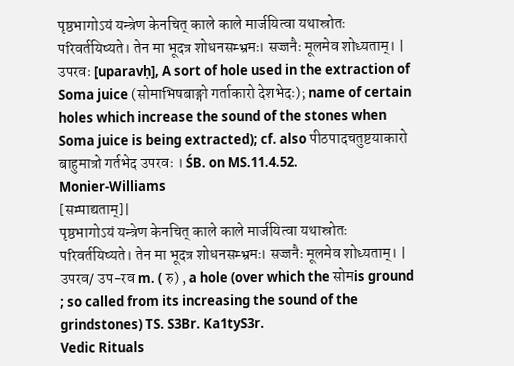पृष्ठभागोऽयं यन्त्रेण केनचित् काले काले मार्जयित्वा यथास्रोतः परिवर्तयिष्यते। तेन मा भूदत्र शोधनसम्भ्रमः। सज्जनैः मूलमेव शोध्यताम्। |
उपरवः [uparavḥ], A sort of hole used in the extraction of Soma juice (सोमाभिषबाङ्गो गर्ताकारो देशभेदः); name of certain holes which increase the sound of the stones when Soma juice is being extracted); cf. also पीठपादचतुष्टयाकारो बाहुमात्रो गर्तभेद उपरवः । ŚB. on MS.11.4.52.
Monier-Williams
[सम्पाद्यताम्]|
पृष्ठभागोऽयं यन्त्रेण केनचित् काले काले मार्जयित्वा यथास्रोतः परिवर्तयिष्यते। तेन मा भूदत्र शोधनसम्भ्रमः। सज्जनैः मूलमेव शोध्यताम्। |
उपरव/ उप-रव m. ( रु) , a hole (over which the सोमis ground ; so called from its increasing the sound of the grindstones) TS. S3Br. Ka1tyS3r.
Vedic Rituals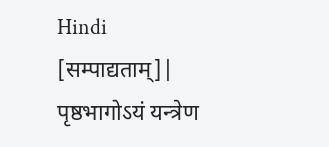Hindi
[सम्पाद्यताम्]|
पृष्ठभागोऽयं यन्त्रेण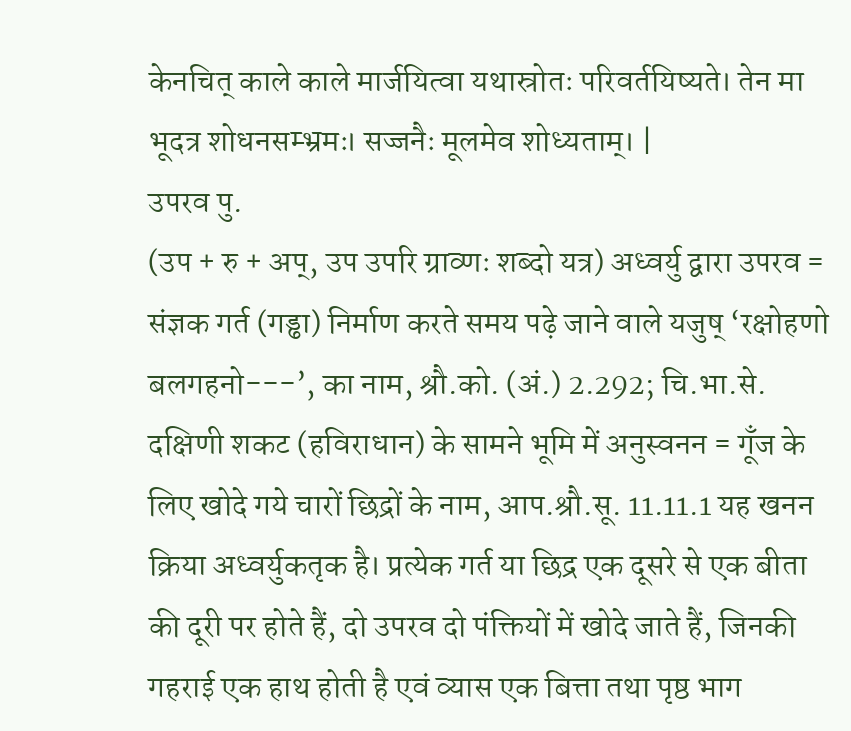केनचित् काले काले मार्जयित्वा यथास्रोतः परिवर्तयिष्यते। तेन मा भूदत्र शोधनसम्भ्रमः। सज्जनैः मूलमेव शोध्यताम्। |
उपरव पु.
(उप + रु + अप्, उप उपरि ग्राव्णः शब्दो यत्र) अध्वर्यु द्वारा उपरव = संज्ञक गर्त (गड्ढा) निर्माण करते समय पढ़े जाने वाले यजुष् ‘रक्षोहणो बलगहनो---’, का नाम, श्रौ.को. (अं.) 2.292; चि.भा.से. दक्षिणी शकट (हविराधान) के सामने भूमि में अनुस्वनन = गूँज के लिए खोदे गये चारों छिद्रों के नाम, आप.श्रौ.सू. 11.11.1 यह खनन क्रिया अध्वर्युकतृक है। प्रत्येक गर्त या छिद्र एक दूसरे से एक बीता की दूरी पर होते हैं, दो उपरव दो पंक्तियों में खोदे जाते हैं, जिनकी गहराई एक हाथ होती है एवं व्यास एक बित्ता तथा पृष्ठ भाग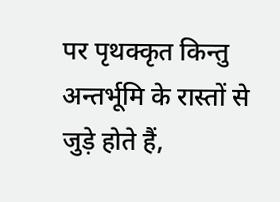पर पृथक्कृत किन्तु अन्तर्भूमि के रास्तों से जुड़े होते हैं,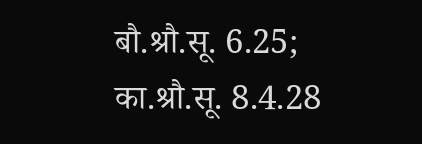बौ.श्रौ.सू. 6.25; का.श्रौ.सू. 8.4.28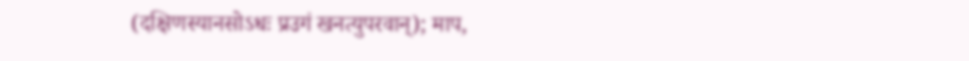(दक्षिणस्यानसोऽधः प्रउगं खनत्युपरवान्); माप,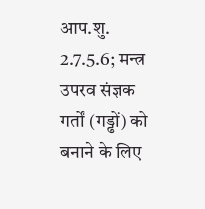आप.शु. 2.7.5.6; मन्त्र उपरव संज्ञक गर्तों (गड्ढों) को बनाने के लिए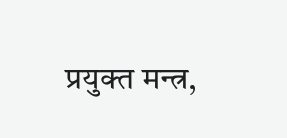प्रयुक्त मन्त्र,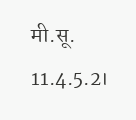मी.सू. 11.4.5.2।